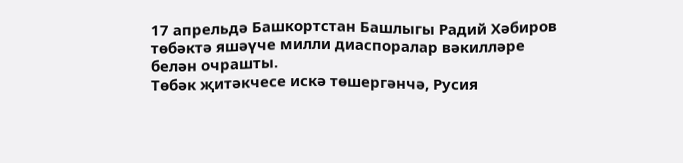17 апрельдә Башкортстан Башлыгы Радий Хәбиров төбәктә яшәүче милли диаспоралар вәкилләре белән очрашты.
Төбәк җитәкчесе искә төшергәнчә, Русия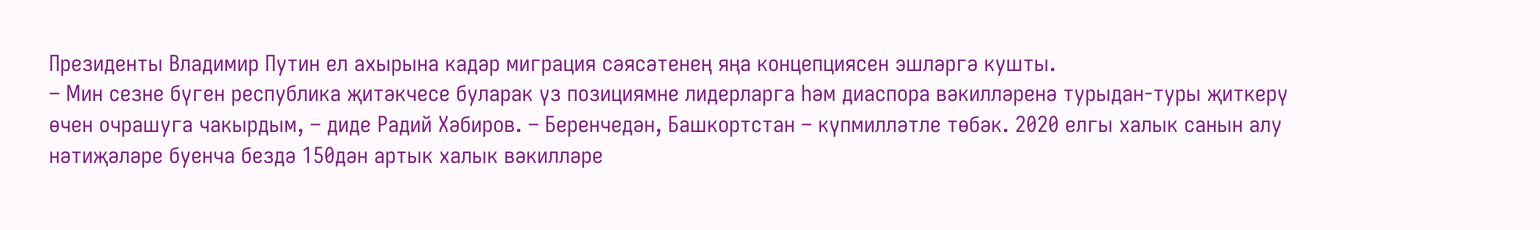Президенты Владимир Путин ел ахырына кадәр миграция сәясәтенең яңа концепциясен эшләргә кушты.
– Мин сезне бүген республика җитәкчесе буларак үз позициямне лидерларга һәм диаспора вәкилләренә турыдан-туры җиткерү өчен очрашуга чакырдым, – диде Радий Хәбиров. – Беренчедән, Башкортстан – күпмилләтле төбәк. 2020 елгы халык санын алу нәтиҗәләре буенча бездә 150дән артык халык вәкилләре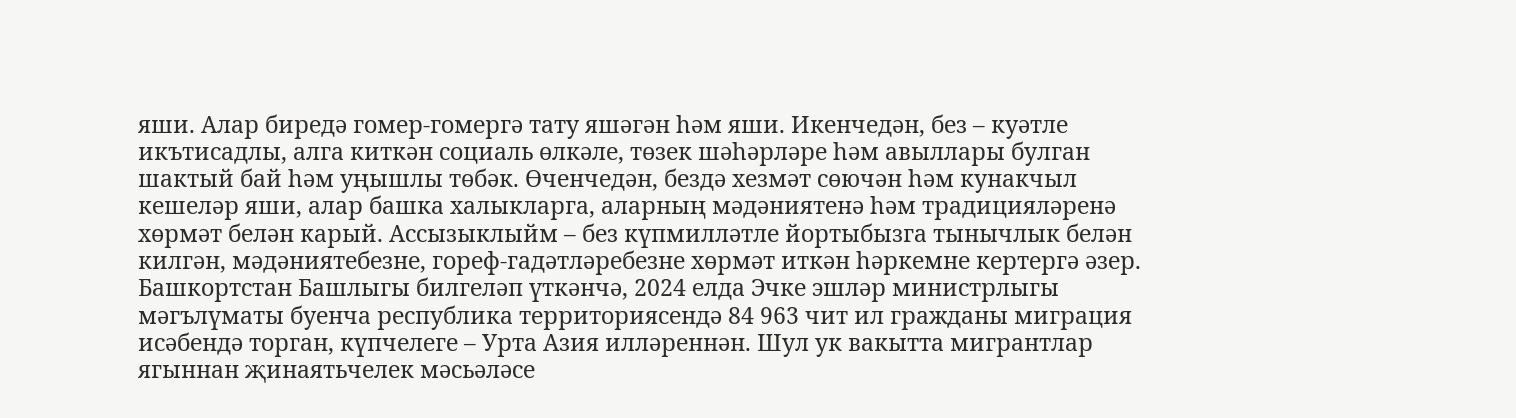яши. Алар биредә гомер-гомергә тату яшәгән һәм яши. Икенчедән, без – куәтле икътисадлы, алга киткән социаль өлкәле, төзек шәһәрләре һәм авыллары булган шактый бай һәм уңышлы төбәк. Өченчедән, бездә хезмәт сөючән һәм кунакчыл кешеләр яши, алар башка халыкларга, аларның мәдәниятенә һәм традицияләренә хөрмәт белән карый. Ассызыклыйм – без күпмилләтле йортыбызга тынычлык белән килгән, мәдәниятебезне, гореф-гадәтләребезне хөрмәт иткән һәркемне кертергә әзер.
Башкортстан Башлыгы билгеләп үткәнчә, 2024 елда Эчке эшләр министрлыгы мәгълүматы буенча республика территориясендә 84 963 чит ил гражданы миграция исәбендә торган, күпчелеге – Урта Азия илләреннән. Шул ук вакытта мигрантлар ягыннан җинаятьчелек мәсьәләсе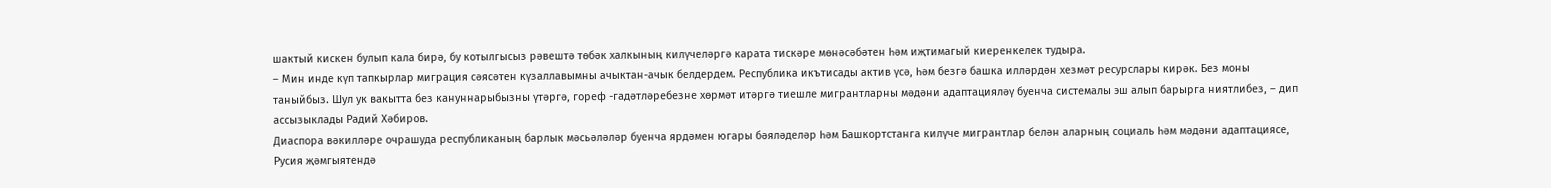шактый кискен булып кала бирә, бу котылгысыз рәвештә төбәк халкының килүчеләргә карата тискәре мөнәсәбәтен һәм иҗтимагый киеренкелек тудыра.
– Мин инде күп тапкырлар миграция сәясәтен күзаллавымны ачыктан-ачык белдердем. Республика икътисады актив үсә, һәм безгә башка илләрдән хезмәт ресурслары кирәк. Без моны таныйбыз. Шул ук вакытта без кануннарыбызны үтәргә, гореф -гадәтләребезне хөрмәт итәргә тиешле мигрантларны мәдәни адаптацияләү буенча системалы эш алып барырга ниятлибез, – дип ассызыклады Радий Хәбиров.
Диаспора вәкилләре очрашуда республиканың барлык мәсьәләләр буенча ярдәмен югары бәяләделәр һәм Башкортстанга килүче мигрантлар белән аларның социаль һәм мәдәни адаптациясе, Русия җәмгыятендә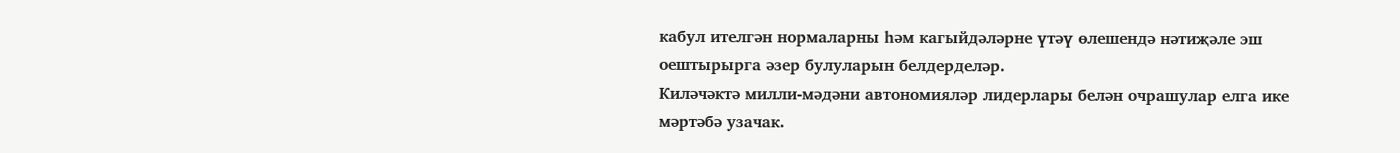кабул ителгән нормаларны һәм кагыйдәләрне үтәү өлешендә нәтиҗәле эш оештырырга әзер булуларын белдерделәр.
Киләчәктә милли-мәдәни автономияләр лидерлары белән очрашулар елга ике мәртәбә узачак.